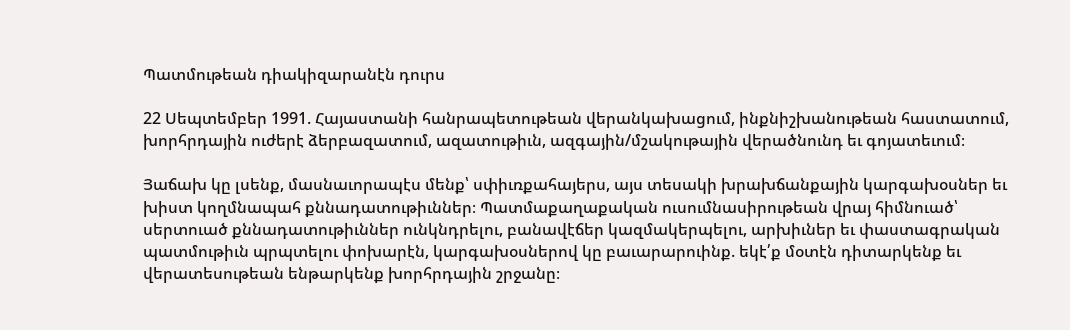Պատմութեան դիակիզարանէն դուրս

22 Սեպտեմբեր 1991. Հայաստանի հանրապետութեան վերանկախացում, ինքնիշխանութեան հաստատում, խորհրդային ուժերէ ձերբազատում, ազատութիւն, ազգային/մշակութային վերածնունդ եւ գոյատեւում։

Յաճախ կը լսենք, մասնաւորապէս մենք՝ սփիւռքահայերս, այս տեսակի խրախճանքային կարգախօսներ եւ խիստ կողմնապահ քննադատութիւններ։ Պատմաքաղաքական ուսումնասիրութեան վրայ հիմնուած՝ սերտուած քննադատութիւններ ունկնդրելու, բանավէճեր կազմակերպելու, արխիւներ եւ փաստագրական պատմութիւն պրպտելու փոխարէն, կարգախօսներով կը բաւարարուինք. եկէ՛ք մօտէն դիտարկենք եւ վերատեսութեան ենթարկենք խորհրդային շրջանը։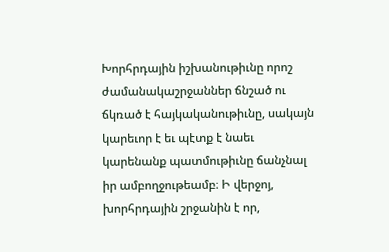Խորհրդային իշխանութիւնը որոշ ժամանակաշրջաններ ճնշած ու ճկռած է հայկականութիւնը, սակայն կարեւոր է եւ պէտք է նաեւ կարենանք պատմութիւնը ճանչնալ իր ամբողջութեամբ։ Ի վերջոյ, խորհրդային շրջանին է որ,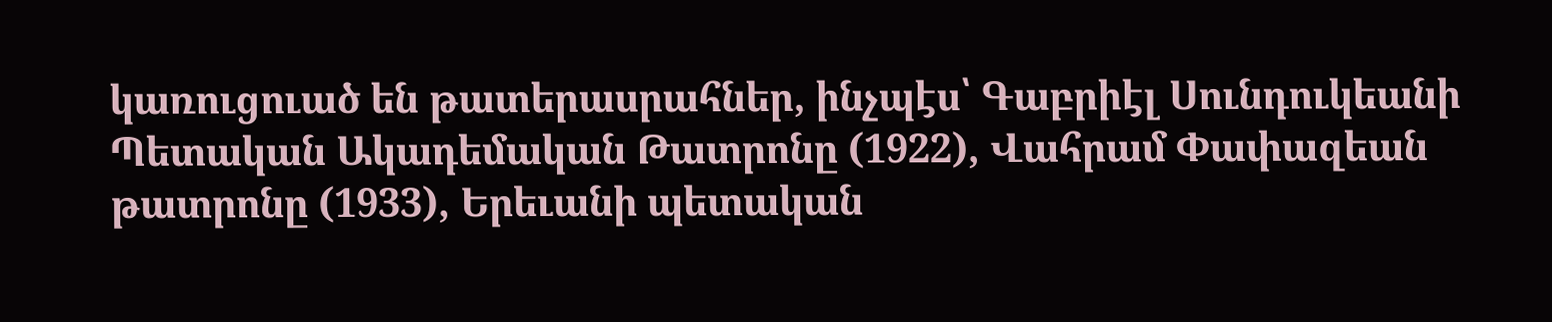կառուցուած են թատերասրահներ, ինչպէս՝ Գաբրիէլ Սունդուկեանի Պետական Ակադեմական Թատրոնը (1922), Վահրամ Փափազեան թատրոնը (1933), Երեւանի պետական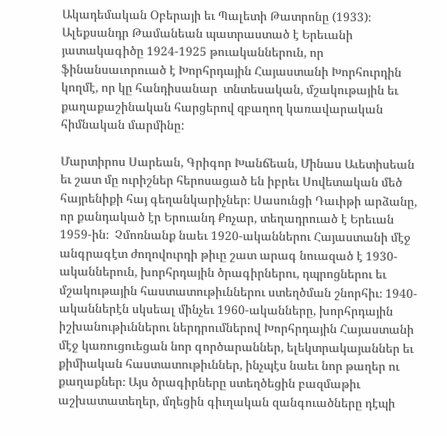Ակադեմական Օբերայի եւ Պալետի Թատրոնը (1933)։ Ալեքսանդր Թամանեան պատրաստած է Երեւանի յատակագիծը 1924-1925 թուականներուն, որ ֆինանսաւորուած է Խորհրդային Հայաստանի Խորհուրդին կողմէ, որ կը հանդիսանար  տնտեսական, մշակութային եւ քաղաքաշինական հարցերով զբաղող կառավարական հիմնական մարմինը:

Մարտիրոս Սարեան, Գրիգոր Խանճեան, Մինաս Աւետիսեան եւ շատ մը ուրիշներ հերոսացած են իբրեւ Սովետական մեծ հայրենիքի հայ գեղանկարիչներ։ Սասունցի Դաւիթի արձանը, որ քանդակած էր Երուանդ Քոչար, տեղադրուած է Երեւան 1959-ին։  Չմոռնանք նաեւ 1920-ականներու Հայաստանի մէջ անգրագէտ ժողովուրդի թիւը շատ արագ նուազած է 1930-ականներուն, խորհրդային ծրագիրներու, դպրոցներու եւ մշակութային հաստատութիւններու ստեղծման շնորհիւ։ 1940-ականներէն սկսեալ մինչեւ 1960-ականները, խորհրդային իշխանութիւններու ներդրումներով Խորհրդային Հայաստանի մէջ կառուցուեցան նոր գործարաններ, ելեկտրակայաններ եւ քիմիական հաստատութիւններ, ինչպէս նաեւ նոր թաղեր ու քաղաքներ։ Այս ծրագիրները ստեղծեցին բազմաթիւ աշխատատեղեր, մղեցին գիւղական զանգուածները դէպի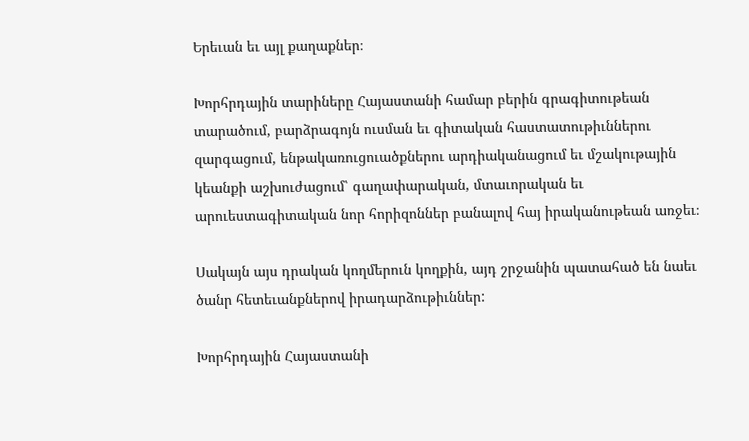Երեւան եւ այլ քաղաքներ։

Խորհրդային տարիները Հայաստանի համար բերին գրագիտութեան տարածում, բարձրագոյն ուսման եւ գիտական հաստատութիւններու զարգացում, ենթակառուցուածքներու արդիականացում եւ մշակութային կեանքի աշխուժացում՝ գաղափարական, մտաւորական եւ արուեստագիտական նոր հորիզոններ բանալով հայ իրականութեան առջեւ։

Սակայն այս դրական կողմերուն կողքին, այդ շրջանին պատահած են նաեւ ծանր հետեւանքներով իրադարձութիւններ:

Խորհրդային Հայաստանի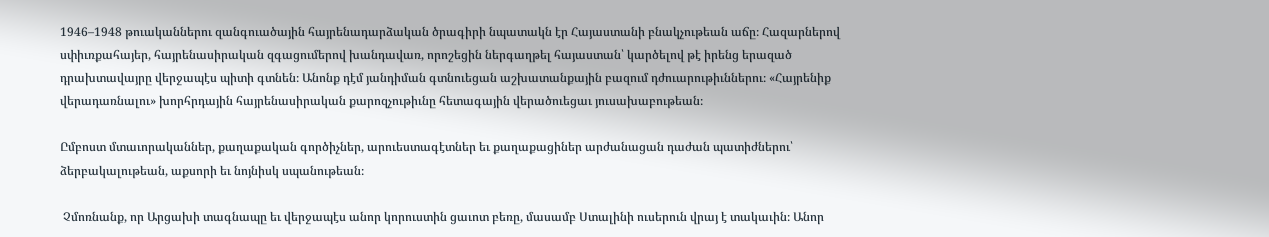1946–1948 թուականներու զանգուածային հայրենադարձական ծրագիրի նպատակն էր Հայաստանի բնակչութեան աճը։ Հազարներով սփիւռքահայեր, հայրենասիրական զգացումերով խանդավառ, որոշեցին ներգաղթել հայաստան՝ կարծելով թէ իրենց երազած դրախտավայրը վերջապէս պիտի գտնեն։ Անոնք դէմ յանդիման գտնուեցան աշխատանքային բազում դժուարութիւններու։ «Հայրենիք վերադառնալու» խորհրդային հայրենասիրական քարոզչութիւնը հետագային վերածուեցաւ յուսախաբութեան։

Ըմբոստ մտաւորականներ, քաղաքական գործիչներ, արուեստագէտներ եւ քաղաքացիներ արժանացան դաժան պատիժներու՝ ձերբակալութեան, աքսորի եւ նոյնիսկ սպանութեան։

 Չմոռնանք, որ Արցախի տագնապը եւ վերջապէս անոր կորուստին ցաւոտ բեռը, մասամբ Ստալինի ուսերուն վրայ է տակաւին։ Անոր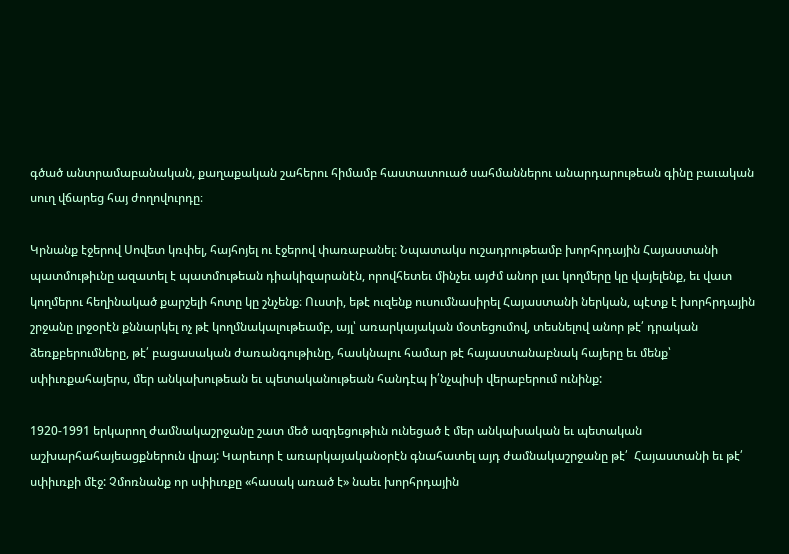գծած անտրամաբանական, քաղաքական շահերու հիմամբ հաստատուած սահմաններու անարդարութեան գինը բաւական սուղ վճարեց հայ ժողովուրդը։

Կրնանք էջերով Սովետ կռփել, հայհոյել ու էջերով փառաբանել։ Նպատակս ուշադրութեամբ խորհրդային Հայաստանի պատմութիւնը ազատել է պատմութեան դիակիզարանէն, որովհետեւ մինչեւ այժմ անոր լաւ կողմերը կը վայելենք, եւ վատ կողմերու հեղինակած քարշելի հոտը կը շնչենք։ Ուստի, եթէ ուզենք ուսումնասիրել Հայաստանի ներկան, պէտք է խորհրդային շրջանը լրջօրէն քննարկել ոչ թէ կողմնակալութեամբ, այլ՝ առարկայական մօտեցումով, տեսնելով անոր թէ՛ դրական ձեռքբերումները, թէ՛ բացասական ժառանգութիւնը, հասկնալու համար թէ հայաստանաբնակ հայերը եւ մենք՝ սփիւռքահայերս, մեր անկախութեան եւ պետականութեան հանդէպ ի՛նչպիսի վերաբերում ունինք:

1920-1991 երկարող ժամնակաշրջանը շատ մեծ ազդեցութիւն ունեցած է մեր անկախական եւ պետական աշխարհահայեացքներուն վրայ: Կարեւոր է առարկայականօրէն գնահատել այդ ժամնակաշրջանը թէ՛  Հայաստանի եւ թէ՛ սփիւռքի մէջ: Չմոռնանք որ սփիւռքը «հասակ առած է» նաեւ խորհրդային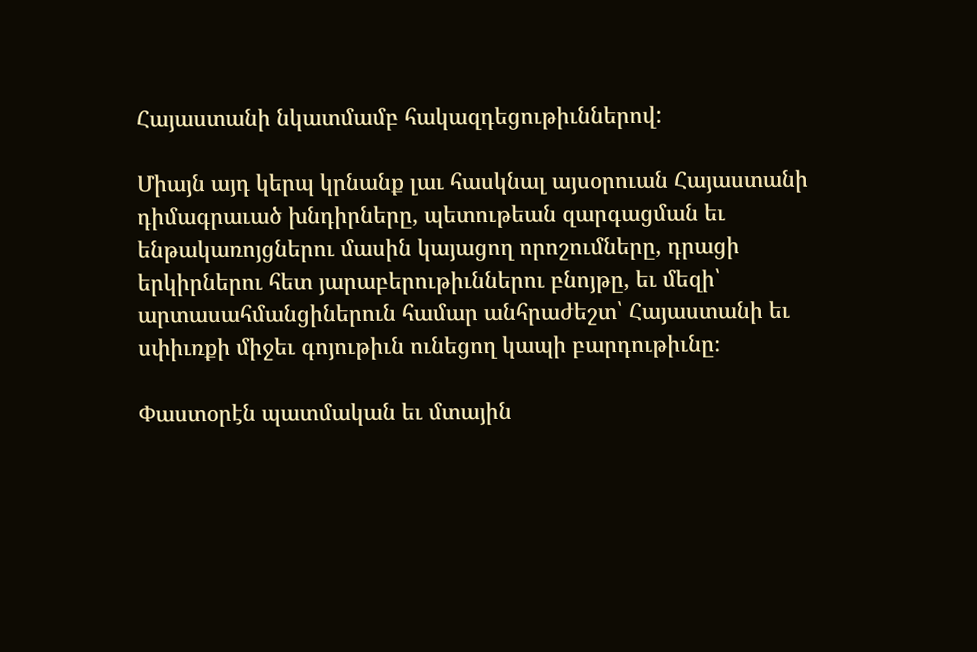Հայաստանի նկատմամբ հակազդեցութիւններով:

Միայն այդ կերպ կրնանք լաւ հասկնալ այսօրուան Հայաստանի դիմագրաւած խնդիրները, պետութեան զարգացման եւ ենթակառոյցներու մասին կայացող որոշումները, դրացի երկիրներու հետ յարաբերութիւններու բնոյթը, եւ մեզի՝ արտասահմանցիներուն համար անհրաժեշտ՝ Հայաստանի եւ սփիւռքի միջեւ գոյութիւն ունեցող կապի բարդութիւնը։

Փաստօրէն պատմական եւ մտային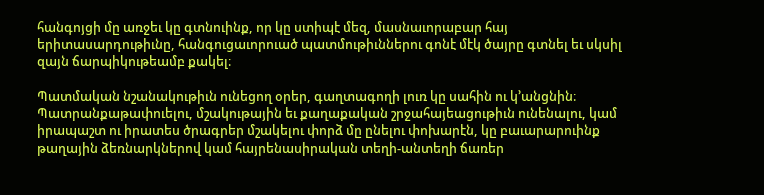հանգոյցի մը առջեւ կը գտնուինք, որ կը ստիպէ մեզ, մասնաւորաբար հայ երիտասարդութիւնը, հանգուցաւորուած պատմութիւններու գոնէ մէկ ծայրը գտնել եւ սկսիլ զայն ճարպիկութեամբ քակել։

Պատմական նշանակութիւն ունեցող օրեր, գաղտագողի լուռ կը սահին ու կ’անցնին։ Պատրանքաթափուելու, մշակութային եւ քաղաքական շրջահայեացութիւն ունենալու, կամ իրապաշտ ու իրատես ծրագրեր մշակելու փորձ մը ընելու փոխարէն, կը բաւարարուինք թաղային ձեռնարկներով կամ հայրենասիրական տեղի-անտեղի ճառեր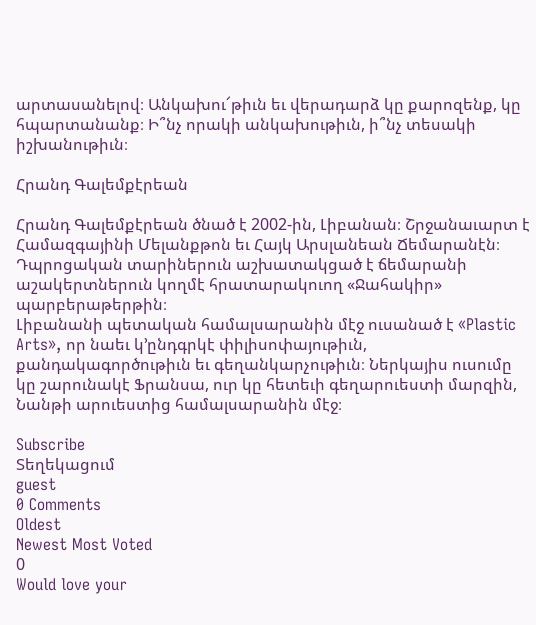արտասանելով։ Անկախու՜թիւն եւ վերադարձ կը քարոզենք, կը հպարտանանք։ Ի՞նչ որակի անկախութիւն, ի՞նչ տեսակի իշխանութիւն։

Հրանդ Գալեմքէրեան

Հրանդ Գալեմքէրեան ծնած է 2002-ին, Լիբանան։ Շրջանաւարտ է Համազգայինի Մելանքթոն եւ Հայկ Արսլանեան Ճեմարանէն։ Դպրոցական տարիներուն աշխատակցած է ճեմարանի աշակերտներուն կողմէ հրատարակուող «Ջահակիր» պարբերաթերթին։
Լիբանանի պետական համալսարանին մէջ ուսանած է «Plastic Arts», որ նաեւ կ’ընդգրկէ փիլիսոփայութիւն, քանդակագործութիւն եւ գեղանկարչութիւն։ Ներկայիս ուսումը կը շարունակէ Ֆրանսա, ուր կը հետեւի գեղարուեստի մարզին, Նանթի արուեստից համալսարանին մէջ։

Subscribe
Տեղեկացում
guest
0 Comments
Oldest
Newest Most Voted
0
Would love your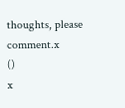thoughts, please comment.x
()
x